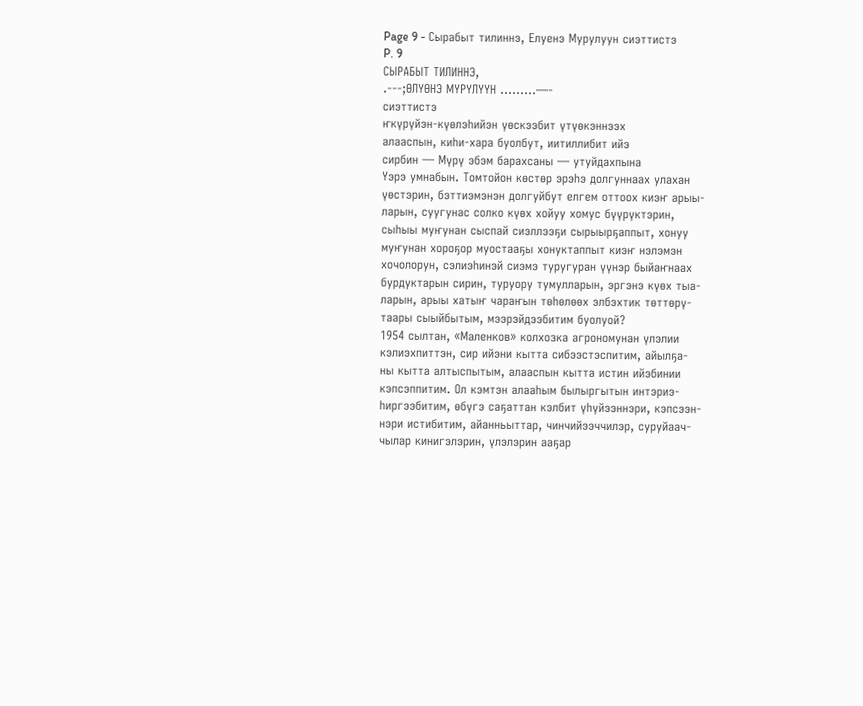Page 9 - Сырабыт тилиннэ, Елуенэ Мурулуун сиэттистэ
P. 9
СЫРАБЫТ ТИЛИННЭ,
.---;ӨЛҮӨНЭ МҮРҮЛҮҮН .........—-
сиэттистэ
ҥкүрүйэн-күөлэһийэн үөскээбит үтүөкэннээх
алааспын, киһи-хара буолбут, иитиллибит ийэ
сирбин — Мүрү эбэм барахсаны — утуйдахпына
Үэрэ умнабын. Томтойон көстөр эрэһэ долгуннаах улахан
үөстэрин, бэттиэмэнэн долгуйбут елгем оттоох киэҥ арыы-
ларын, суугунас солко күөх хойуу хомус бүүрүктэрин,
сыһыы муҥунан сыспай сиэллээҕи сырыырҕаппыт, хонуу
муҥунан хороҕор муостааҕы хонуктаппыт киэҥ нэлэмэн
хочолорун, сэлиэһинэй сиэмэ туругуран үүнэр быйаҥнаах
бурдуктарын сирин, туруору тумулларын, эргэнэ күөх тыа-
ларын, арыы хатыҥ чараҥын төһөлөөх элбэхтик төттөрү-
таары сыыйбытым, мээрэйдээбитим буолуой?
1954 сылтан, «Маленков» колхозка агрономунан үлэлии
кэлиэхпиттэн, сир ийэни кытта сибээстэспитим, айылҕа-
ны кытта алтыспытым, алааспын кытта истин ийэбинии
кэпсэппитим. Ол кэмтэн алааһым былыргытын интэриэ-
һиргээбитим, өбүгэ саҕаттан кэлбит үһүйээннэри, кэпсээн-
нэри истибитим, айанньыттар, чинчийээччилэр, суруйаач-
чылар кинигэлэрин, үлэлэрин ааҕар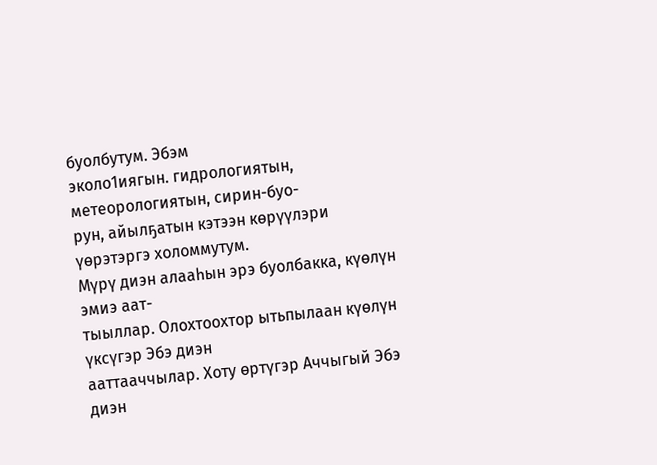буолбутум. Эбэм
эколо1иягын. гидрологиятын, метеорологиятын, сирин-буо-
рун, айылҕатын кэтээн көрүүлэри үөрэтэргэ холоммутум.
Мүрү диэн алааһын эрэ буолбакка, күөлүн эмиэ аат-
тыыллар. Олохтоохтор ытьпылаан күөлүн үксүгэр Эбэ диэн
ааттааччылар. Хоту өртүгэр Аччыгый Эбэ диэн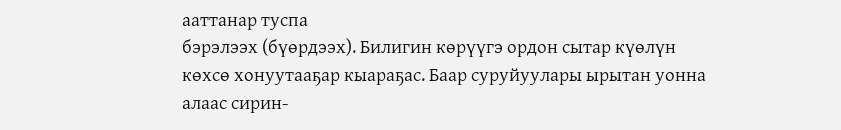ааттанар туспа
бэрэлээх (бүөрдээх). Билигин көрүүгэ ордон сытар күөлүн
көхсө хонуутааҕар кыараҕас. Баар суруйуулары ырытан уонна
алаас сирин-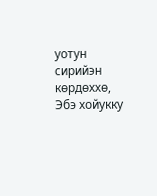уотун сирийэн көрдөххө, Эбэ хойукку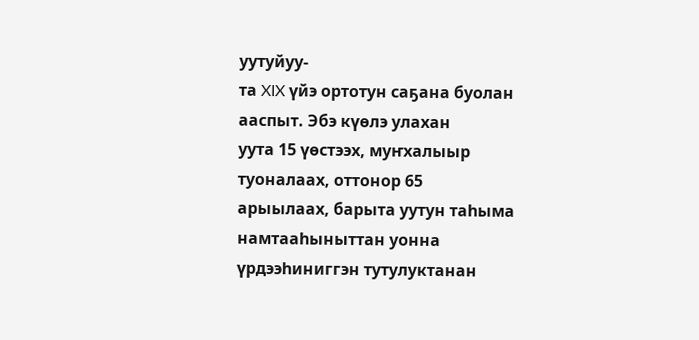уутуйуу-
та XIX үйэ ортотун саҕана буолан ааспыт. Эбэ күөлэ улахан
уута 15 үөстээх, муҥхалыыр туоналаах, оттонор 65
арыылаах, барыта уутун таһыма намтааһыныттан уонна
үрдээһиниггэн тутулуктанан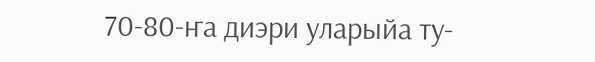70-80-ҥа диэри уларыйа ту-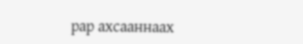рар ахсааннаах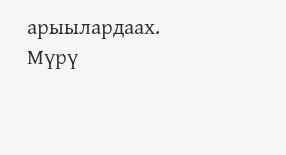арыылардаах. Мүрү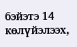бэйэтэ 14 көлүйэлээх,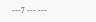---7 --- ---